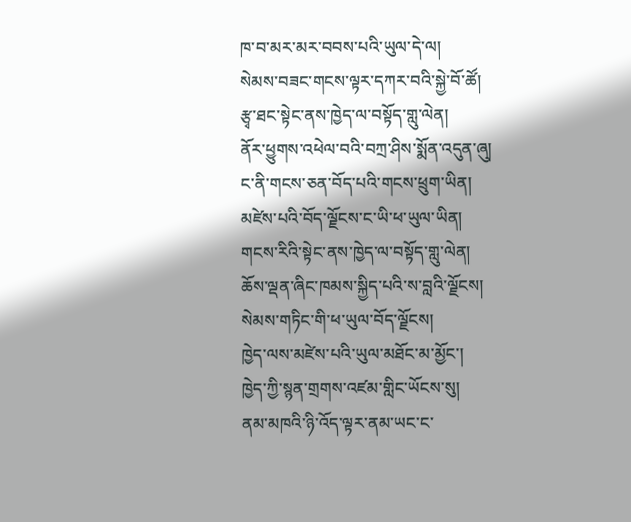ཁ་བ་མར་མར་བབས་པའི་ཡུལ་དེ་ལ།
སེམས་བཟང་གངས་ལྟར་དཀར་བའི་སྐྱེ་བོ་ཚོ།
རྩྭ་ཐང་སྟེང་ནས་ཁྱེད་ལ་བསྟོད་གླུ་ལེན།
ནོར་ཕྱུགས་འཕེལ་བའི་བཀྲ་ཤིས་སྨོན་འདུན་ཞུ།
ང་ནི་གངས་ཅན་བོད་པའི་གངས་ཕྲུག་ཡིན།
མཛེས་པའི་བོད་ལྗོངས་ང་ཡི་ཕ་ཡུལ་ཡིན།
གངས་རིའི་སྟེང་ནས་ཁྱེད་ལ་བསྟོད་གླུ་ལེན།
ཆོས་ལྡན་ཞིང་ཁམས་སྐྱིད་པའི་ས་བླའི་ལྗོངས།
སེམས་གཏིང་གི་ཕ་ཡུལ་བོད་ལྗོངས།
ཁྱེད་ལས་མཛེས་པའི་ཡུལ་མཐོང་མ་མྱོང་།
ཁྱེད་ཀྱི་སྙན་གྲགས་འཛམ་གླིང་ཡོངས་སུ།
ནམ་མཁའི་ཉི་འོད་ལྟར་ནམ་ཡང་ང་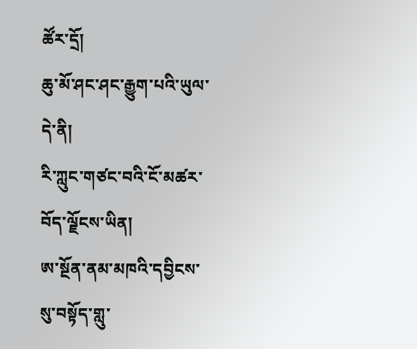ཚོར་དྲོ།
ཆུ་མོ་ཤང་ཤང་རྒྱུག་པའི་ཡུལ་དེ་ནི།
རི་ཀླུང་གཙང་བའི་ངོ་མཚར་བོད་ལྗོངས་ཡིན།
ཨ་སྔོན་ནམ་མཁའི་དབྱིངས་སུ་བསྟོད་གླུ་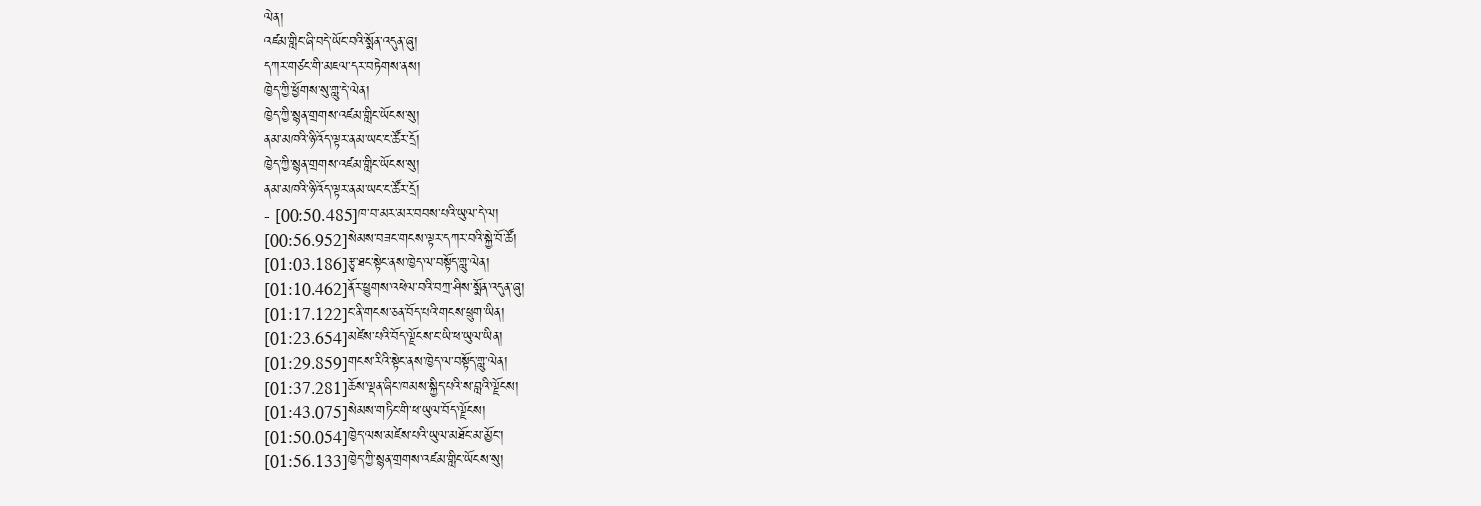ལེན།
འཛམ་གླིང་ཞི་བདེ་ཡོང་བའི་སྨོན་འདུན་ཞུ།
དཀར་གཙང་གི་མཇལ་དར་བཏེགས་ནས།
ཁྱེད་ཀྱི་ཕྱོགས་སུ་གླུ་དེ་ལེན།
ཁྱེད་ཀྱི་སྙན་གྲགས་འཛམ་གླིང་ཡོངས་སུ།
ནམ་མཁའི་ཉི་འོད་ལྟར་ནམ་ཡང་ང་ཚོར་དྲོ།
ཁྱེད་ཀྱི་སྙན་གྲགས་འཛམ་གླིང་ཡོངས་སུ།
ནམ་མཁའི་ཉི་འོད་ལྟར་ནམ་ཡང་ང་ཚོར་དྲོ།
- [00:50.485]ཁ་བ་མར་མར་བབས་པའི་ཡུལ་དེ་ལ།
[00:56.952]སེམས་བཟང་གངས་ལྟར་དཀར་བའི་སྐྱེ་བོ་ཚོ།
[01:03.186]རྩྭ་ཐང་སྟེང་ནས་ཁྱེད་ལ་བསྟོད་གླུ་ལེན།
[01:10.462]ནོར་ཕྱུགས་འཕེལ་བའི་བཀྲ་ཤིས་སྨོན་འདུན་ཞུ།
[01:17.122]ང་ནི་གངས་ཅན་བོད་པའི་གངས་ཕྲུག་ཡིན།
[01:23.654]མཛེས་པའི་བོད་ལྗོངས་ང་ཡི་ཕ་ཡུལ་ཡིན།
[01:29.859]གངས་རིའི་སྟེང་ནས་ཁྱེད་ལ་བསྟོད་གླུ་ལེན།
[01:37.281]ཆོས་ལྡན་ཞིང་ཁམས་སྐྱིད་པའི་ས་བླའི་ལྗོངས།
[01:43.075]སེམས་གཏིང་གི་ཕ་ཡུལ་བོད་ལྗོངས།
[01:50.054]ཁྱེད་ལས་མཛེས་པའི་ཡུལ་མཐོང་མ་མྱོང་།
[01:56.133]ཁྱེད་ཀྱི་སྙན་གྲགས་འཛམ་གླིང་ཡོངས་སུ།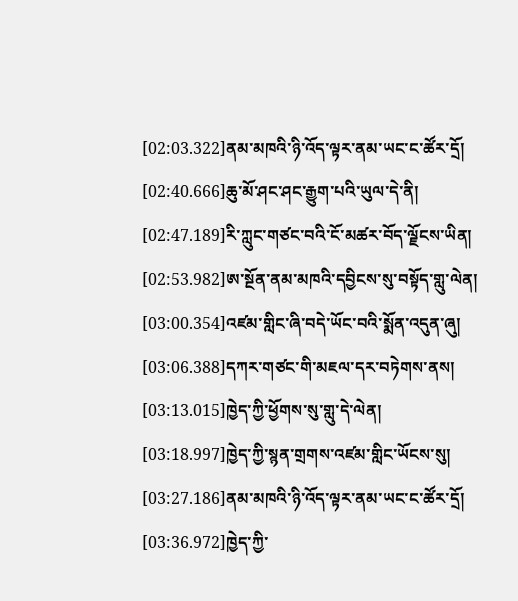[02:03.322]ནམ་མཁའི་ཉི་འོད་ལྟར་ནམ་ཡང་ང་ཚོར་དྲོ།
[02:40.666]ཆུ་མོ་ཤང་ཤང་རྒྱུག་པའི་ཡུལ་དེ་ནི།
[02:47.189]རི་ཀླུང་གཙང་བའི་ངོ་མཚར་བོད་ལྗོངས་ཡིན།
[02:53.982]ཨ་སྔོན་ནམ་མཁའི་དབྱིངས་སུ་བསྟོད་གླུ་ལེན།
[03:00.354]འཛམ་གླིང་ཞི་བདེ་ཡོང་བའི་སྨོན་འདུན་ཞུ།
[03:06.388]དཀར་གཙང་གི་མཇལ་དར་བཏེགས་ནས།
[03:13.015]ཁྱེད་ཀྱི་ཕྱོགས་སུ་གླུ་དེ་ལེན།
[03:18.997]ཁྱེད་ཀྱི་སྙན་གྲགས་འཛམ་གླིང་ཡོངས་སུ།
[03:27.186]ནམ་མཁའི་ཉི་འོད་ལྟར་ནམ་ཡང་ང་ཚོར་དྲོ།
[03:36.972]ཁྱེད་ཀྱི་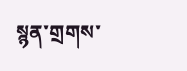སྙན་གྲགས་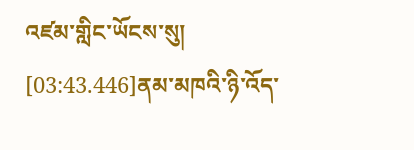འཛམ་གླིང་ཡོངས་སུ།
[03:43.446]ནམ་མཁའི་ཉི་འོད་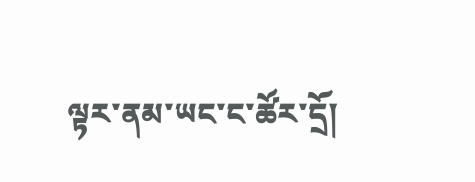ལྟར་ནམ་ཡང་ང་ཚོར་དྲོ།